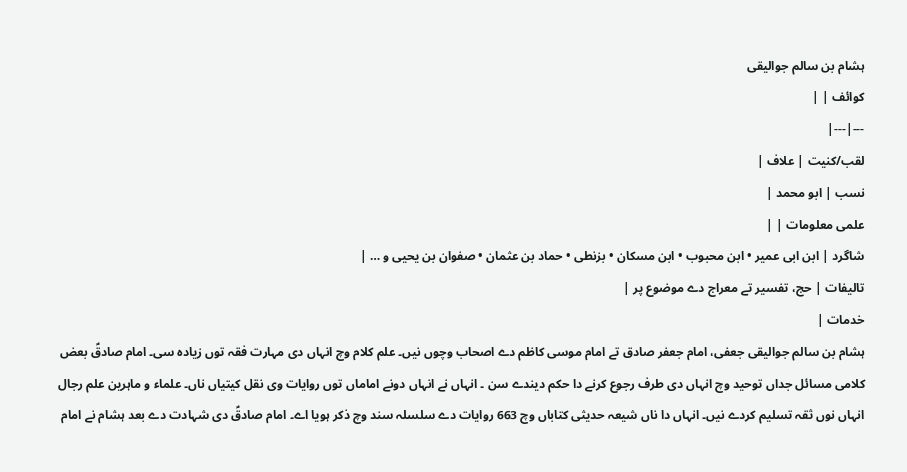ہشام بن سالم جوالیقی
کوائف | |
---|---|
لقب/کنیت | علاف |
نسب | ابو محمد |
علمی معلومات | |
شاگرد | ابن ابی عمیر • ابن محبوب • ابن مسکان • بزنطی • حماد بن عثمان • صفوان بن یحیی و … |
تالیفات | حج، تفسیر تے معراج دے موضوع پر |
خدمات |
ہشام بن سالم جوالیقی جعفی، امام جعفر صادق تے امام موسی کاظم دے اصحاب وچوں نيں۔ علم کلام وچ انہاں دی مہارت فقہ توں زیادہ سی۔ امام صادقؑ بعض کلامی مسائل جداں توحید وچ انہاں دی طرف رجوع کرنے دا حکم دیندے سن ۔ انہاں نے انہاں دونے اماماں توں روایات وی نقل کيتیاں ناں۔ علماء و ماہرین علم رجال انہاں نوں ثقہ تسلیم کردے نيں۔ انہاں دا ناں شیعہ حدیثی کتاباں وچ 663 روایات دے سلسلہ سند وچ ذکر ہويا اے۔ امام صادقؑ دی شہادت دے بعد ہشام نے امام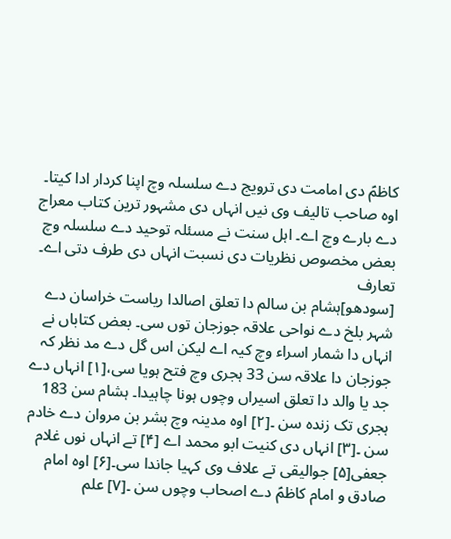کاظمؑ دی امامت دی ترویج دے سلسلہ وچ اپنا کردار ادا کيتا۔ اوہ صاحب تالیف وی نيں انہاں دی مشہور ترین کتاب معراج دے بارے وچ اے۔ اہل سنت نے مسئلہ توحید دے سلسلہ وچ بعض مخصوص نظریات دی نسبت انہاں دی طرف دتی اے۔
تعارف
[سودھو]ہشام بن سالم دا تعلق اصالدا ریاست خراسان دے شہر بلخ دے نواحی علاقہ جوزجان توں سی۔ بعض کتاباں نے انہاں دا شمار اسراء وچ کیہ اے لیکن اس گل دے مد نظر کہ جوزجان دا علاقہ سن 33 ہجری وچ فتح ہويا سی،[۱] انہاں دے جد یا والد دا تعلق اسیراں وچوں ہونا چاہیدا۔ ہشام سن 183 ہجری تک زندہ سن ۔[۲] اوہ مدینہ وچ بشر بن مروان دے خادم سن ۔[۳] انہاں دی کنیت ابو محمد اے [۴] تے انہاں نوں غلام جعفی[۵] جوالیقی تے علاف وی کہیا جاندا سی۔[۶] اوہ امام صادق و امام کاظمؑ دے اصحاب وچوں سن ۔[۷] علم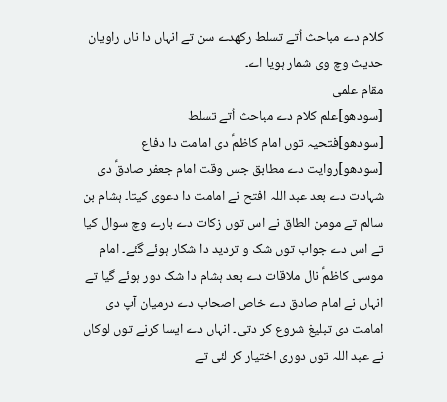کلام دے مباحث اُتے تسلط رکھدے سن تے انہاں دا ناں راویان حدیث وچ وی شمار ہويا اے۔
مقام علمی
[سودھو]علم کلام دے مباحث اُتے تسلط
[سودھو]فتحیہ توں امام کاظمؑ دی امامت دا دفاع
[سودھو]روایت دے مطابق جس وقت امام جعفر صادقؑ دی شہادت دے بعد عبد اللہ افتح نے امامت دا دعوی کيتا۔ ہشام بن سالم تے مومن الطاق نے اس توں زکات دے بارے وچ سوال کیا تے اس دے جواب توں شک و تردید دا شکار ہوئے گئے۔ امام موسی کاظمؑ نال ملاقات دے بعد ہشام دا شک دور ہوئے گیا تے انہاں نے امام صادق دے خاص اصحاب دے درمیان آپ دی امامت دی تبلیغ شروع کر دتی۔ انہاں دے ایسا کرنے توں لوکاں نے عبد اللہ توں دوری اختیار کر لئی تے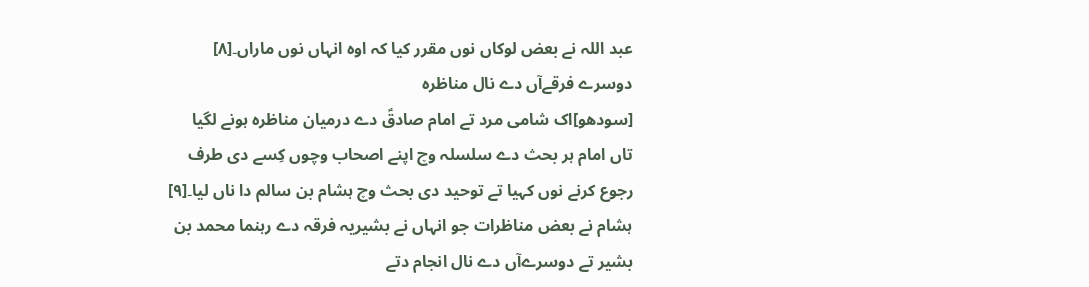عبد اللہ نے بعض لوکاں نوں مقرر کیا کہ اوہ انہاں نوں ماراں۔[۸]
دوسرے فرقےآں دے نال مناظرہ
[سودھو]اک شامی مرد تے امام صادقؑ دے درمیان مناظرہ ہونے لگیا تاں امام ہر بحث دے سلسلہ وچ اپنے اصحاب وچوں کِسے دی طرف رجوع کرنے نوں کہیا تے توحید دی بحث وچ ہشام بن سالم دا ناں لیا۔[۹] ہشام نے بعض مناظرات جو انہاں نے بشیریہ فرقہ دے رہنما محمد بن بشیر تے دوسرےآں دے نال انجام دتے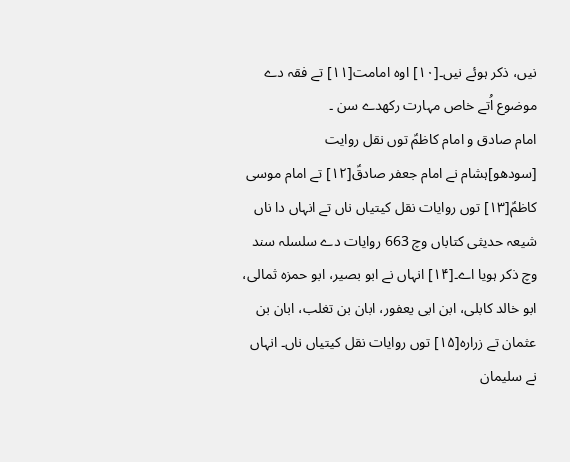نيں، ذکر ہوئے نيں۔[۱۰] اوہ امامت[۱۱] تے فقہ دے موضوع اُتے خاص مہارت رکھدے سن ۔
امام صادق و امام کاظمؑ توں نقل روایت
[سودھو]ہشام نے امام جعفر صادقؑ[۱۲] تے امام موسی کاظمؑ[۱۳] توں روایات نقل کيتیاں ناں تے انہاں دا ناں شیعہ حدیثی کتاباں وچ 663 روایات دے سلسلہ سند وچ ذکر ہويا اے۔[۱۴] انہاں نے ابو بصیر، ابو حمزہ ثمالی، ابو خالد کابلی، ابن ابی یعفور، ابان بن تغلب، ابان بن عثمان تے زرارہ[۱۵] توں روایات نقل کيتیاں ناں۔ انہاں نے سلیمان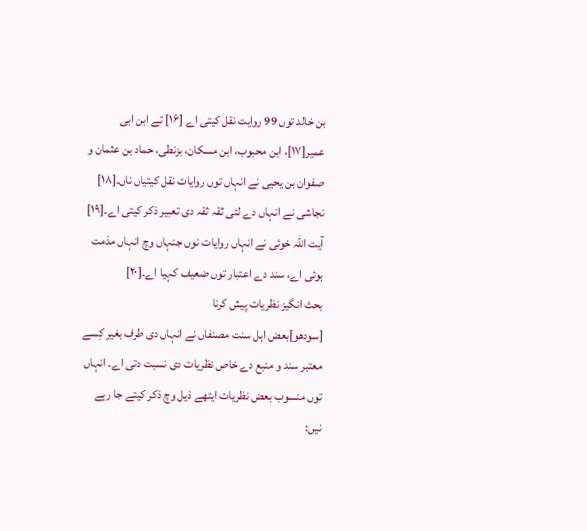بن خالد توں 99 روایت نقل کيتی اے [۱۶] تے ابن ابی عمیر[۱۷]، ابن محبوب، ابن مسکان، بزنطی، حماد بن عثمان و صفوان بن یحیی نے انہاں توں روایات نقل کيتیاں ناں۔[۱۸] نجاشی نے انہاں دے لئی ثقہ ثقہ دی تعبیر ذکر کيتی اے۔[۱۹] آیت اللہ خوئی نے انہاں روایات نوں جنہاں وچ انہاں مذمت ہوئی اے، سند دے اعتبار توں ضعیف کہیا اے۔[۲۰]
بحث انگیز نظریات پیش کرنا
[سودھو]بعض اہل سنت مصنفاں نے انہاں دی طرف بغیر کِسے معتبر سند و منبع دے خاص نظریات دی نسبت دتی اے۔ انہاں توں منسوب بعض نظریات ایتھے ذیل وچ ذکر کيتے جا رہے نيں: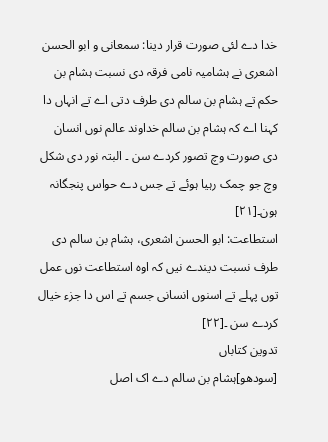خدا دے لئی صورت قرار دینا: سمعانی و ابو الحسن اشعری نے ہشامیہ نامی فرقہ دی نسبت ہشام بن حکم تے ہشام بن سالم دی طرف دتی اے تے انہاں دا کہنا اے کہ ہشام بن سالم خداوند عالم نوں انسان دی صورت وچ تصور کردے سن ۔ البتہ نور دی شکل وچ جو چمک رہیا ہوئے تے جس دے حواس پنجگانہ ہون۔[۲۱]
استطاعت: ابو الحسن اشعری، ہشام بن سالم دی طرف نسبت دیندے نيں کہ اوہ استطاعت نوں عمل توں پہلے تے اسنوں انسانی جسم تے اس دا جزء خیال کردے سن ۔[۲۲]
تدوین کتاباں
[سودھو]ہشام بن سالم دے اک اصل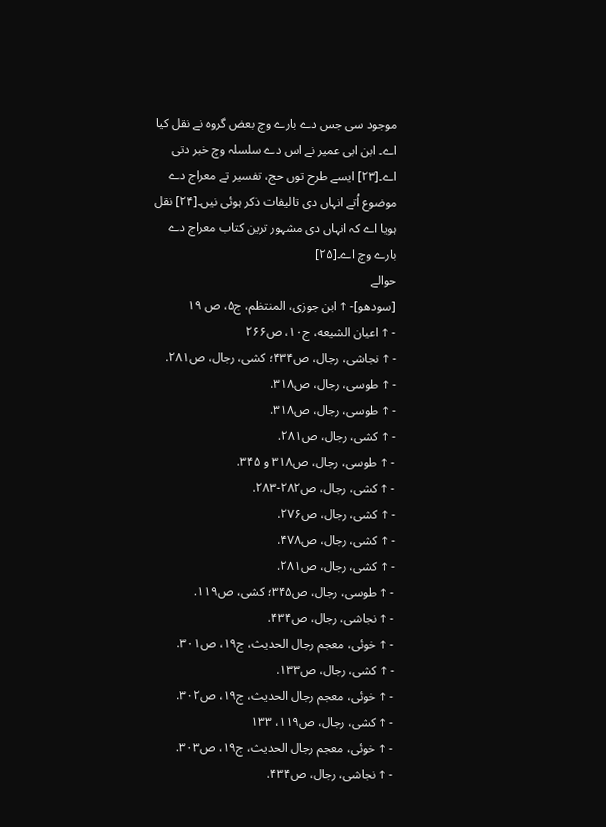موجود سی جس دے بارے وچ بعض گروہ نے نقل کیا اے۔ ابن ابی عمیر نے اس دے سلسلہ وچ خبر دتی اے۔[۲۳] ايسے طرح توں حج، تفسیر تے معراج دے موضوع اُتے انہاں دی تالیفات ذکر ہوئی نيں۔[۲۴] نقل ہويا اے کہ انہاں دی مشہور ترین کتاب معراج دے بارے وچ اے۔[۲۵]
حوالے
[سودھو]- ↑ ابن جوزی، المنتظم، ج۵، ص ۱۹
- ↑ اعیان الشیعه، ج۱۰، ص۲۶۶
- ↑ نجاشی، رجال، ص۴۳۴؛ کشی، رجال، ص۲۸۱.
- ↑ طوسی، رجال، ص۳۱۸.
- ↑ طوسی، رجال، ص۳۱۸.
- ↑ کشی، رجال، ص۲۸۱.
- ↑ طوسی، رجال، ص۳۱۸ و ۳۴۵.
- ↑ کشی، رجال، ص۲۸۲-۲۸۳.
- ↑ کشی، رجال، ص۲۷۶.
- ↑ کشی، رجال، ص۴۷۸.
- ↑ کشی، رجال، ص۲۸۱.
- ↑ طوسی، رجال، ص۳۴۵؛ کشی، ص۱۱۹.
- ↑ نجاشی، رجال، ص۴۳۴.
- ↑ خوئی، معجم رجال الحدیث، ج۱۹، ص۳۰۱.
- ↑ کشی، رجال، ص۱۳۳.
- ↑ خوئی، معجم رجال الحدیث، ج۱۹، ص۳۰۲.
- ↑ کشی، رجال، ص۱۱۹، ۱۳۳
- ↑ خوئی، معجم رجال الحدیث، ج۱۹، ص۳۰۳.
- ↑ نجاشی، رجال، ص۴۳۴.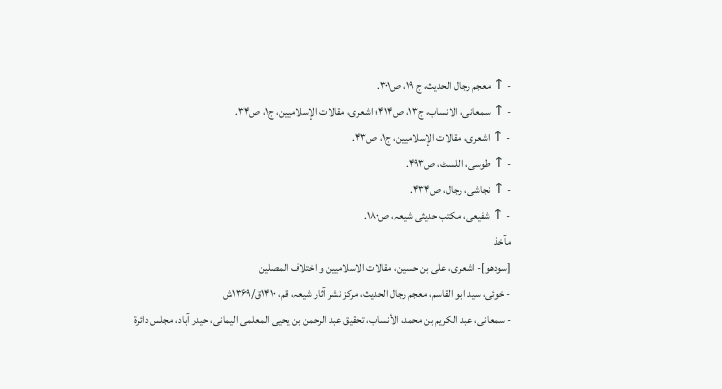- ↑ معجم رجال الحدیث، ج ۱۹، ص۳۰۱.
- ↑ سمعانی، الانساب، ج۱۳، ص۴۱۴؛ اشعری، مقالات الإسلامیین، ج۱، ص۳۴.
- ↑ اشعری، مقالات الإسلامیین، ج۱، ص۴۳.
- ↑ طوسی، اللسٹ، ص۴۹۳.
- ↑ نجاشی، رجال، ص۴۳۴.
- ↑ شفیعی، مکتب حدیثی شیعہ، ص۱۸۰.
مآخذ
[سودھو]- اشعری، علی بن حسین، مقالات الاسلامیین و اختلاف المصلین
- خوئی، سید ابو القاسم، معجم رجال الحدیث، مرکز نشر آثار شیعہ، قم، ۱۴۱۰ق/۱۳۶۹ش
- سمعانی، عبد الکریم بن محمد، الأنساب، تحقیق عبد الرحمن بن یحیی المعلمی الیمانی، حیدر آباد، مجلس دائرة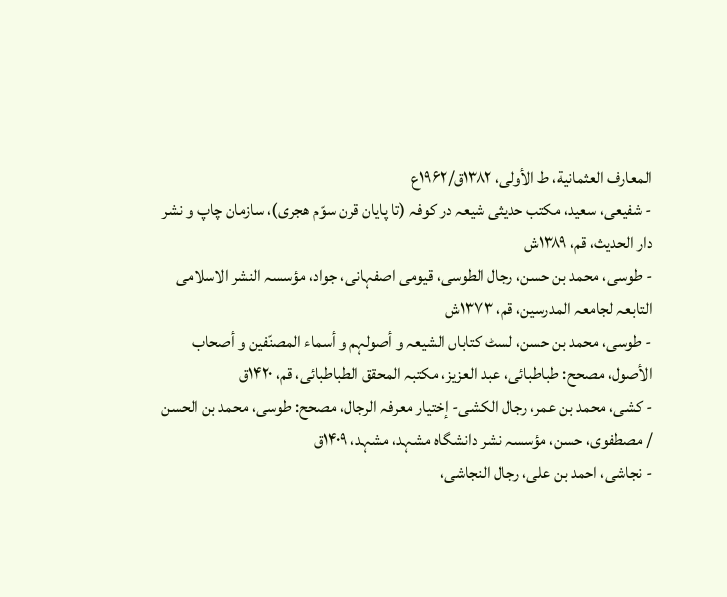المعارف العثمانیة، ط الأولی، ۱۳۸۲ق/۱۹۶۲ع
- شفیعی، سعید، مکتب حدیثی شیعہ در کوفہ (تا پایان قرن سوّم هجری)، سازمان چاپ و نشر دار الحدیث، قم، ۱۳۸۹ش
- طوسی، محمد بن حسن، رجال الطوسی، قیومی اصفہانی، جواد، مؤسسہ النشر الاسلامی التابعہ لجامعہ المدرسین، قم، ۱۳۷۳ش
- طوسی، محمد بن حسن، لسٹ کتاباں الشیعہ و أصولہم و أسماء المصنّفین و أصحاب الأصول، مصحح: طباطبائی، عبد العزیز، مکتبہ المحقق الطباطبائی، قم، ۱۴۲۰ق
- کشی، محمد بن عمر، رجال الکشی- إختیار معرفہ الرجال، مصحح: طوسی، محمد بن الحسن / مصطفوی، حسن، مؤسسہ نشر دانشگاه مشہد، مشہد، ۱۴۰۹ق
- نجاشی، احمد بن علی، رجال النجاشی،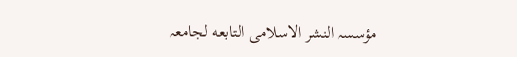مؤسسہ النشر الاسلامی التابعه لجامعہ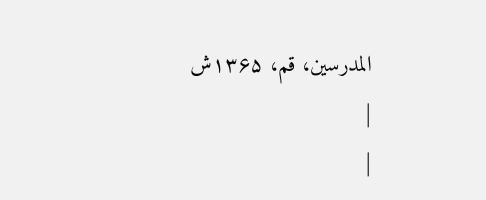المدرسین، قم، ۱۳۶۵ش
|
|